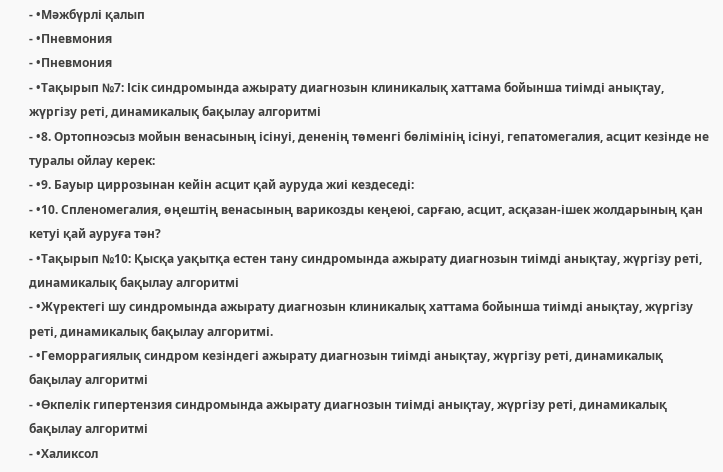- •Мәжбүрлі қалып
- •Пневмония
- •Пневмония
- •Тақырып №7: Ісік синдромында ажырату диагнозын клиникалық хаттама бойынша тиімді анықтау, жүргізу реті, динамикалық бақылау алгоритмі
- •8. Ортопноэсыз мойын венасының ісінуі, дененің төменгі бөлімінің ісінуі, гепатомегалия, асцит кезінде не туралы ойлау керек:
- •9. Бауыр циррозынан кейін асцит қай ауруда жиі кездеседі:
- •10. Спленомегалия, өңештің венасының варикозды кеңеюі, сарғаю, асцит, асқазан-ішек жолдарының қан кетуі қай ауруға тән?
- •Тақырып №10: Қысқа уақытқа естен тану синдромында ажырату диагнозын тиімді анықтау, жүргізу реті, динамикалық бақылау алгоритмі
- •Жүректегі шу синдромында ажырату диагнозын клиникалық хаттама бойынша тиімді анықтау, жүргізу реті, динамикалық бақылау алгоритмі.
- •Геморрагиялық синдром кезіндегі ажырату диагнозын тиімді анықтау, жүргізу реті, динамикалық бақылау алгоритмі
- •Өкпелік гипертензия синдромында ажырату диагнозын тиімді анықтау, жүргізу реті, динамикалық бақылау алгоритмі
- •Халиксол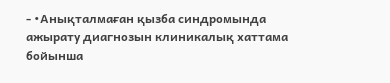- •Анықталмаған қызба синдромында ажырату диагнозын клиникалық хаттама бойынша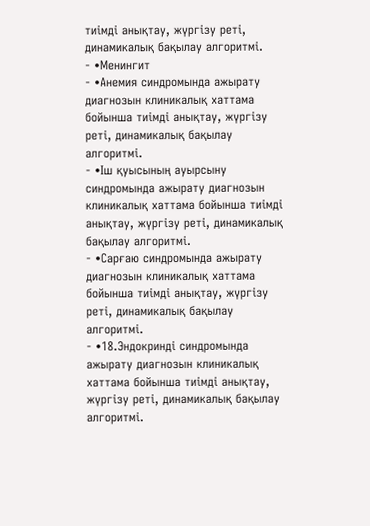тиімді анықтау, жүргізу реті, динамикалық бақылау алгоритмі.
- •Менингит
- •Анемия синдромында ажырату диагнозын клиникалық хаттама бойынша тиімді анықтау, жүргізу реті, динамикалық бақылау алгоритмі.
- •Іш қуысының ауырсыну синдромында ажырату диагнозын клиникалық хаттама бойынша тиімді анықтау, жүргізу реті, динамикалық бақылау алгоритмі.
- •Сарғаю синдромында ажырату диагнозын клиникалық хаттама бойынша тиімді анықтау, жүргізу реті, динамикалық бақылау алгоритмі.
- •18.Эндокринді синдромында ажырату диагнозын клиникалық хаттама бойынша тиімді анықтау, жүргізу реті, динамикалық бақылау алгоритмі.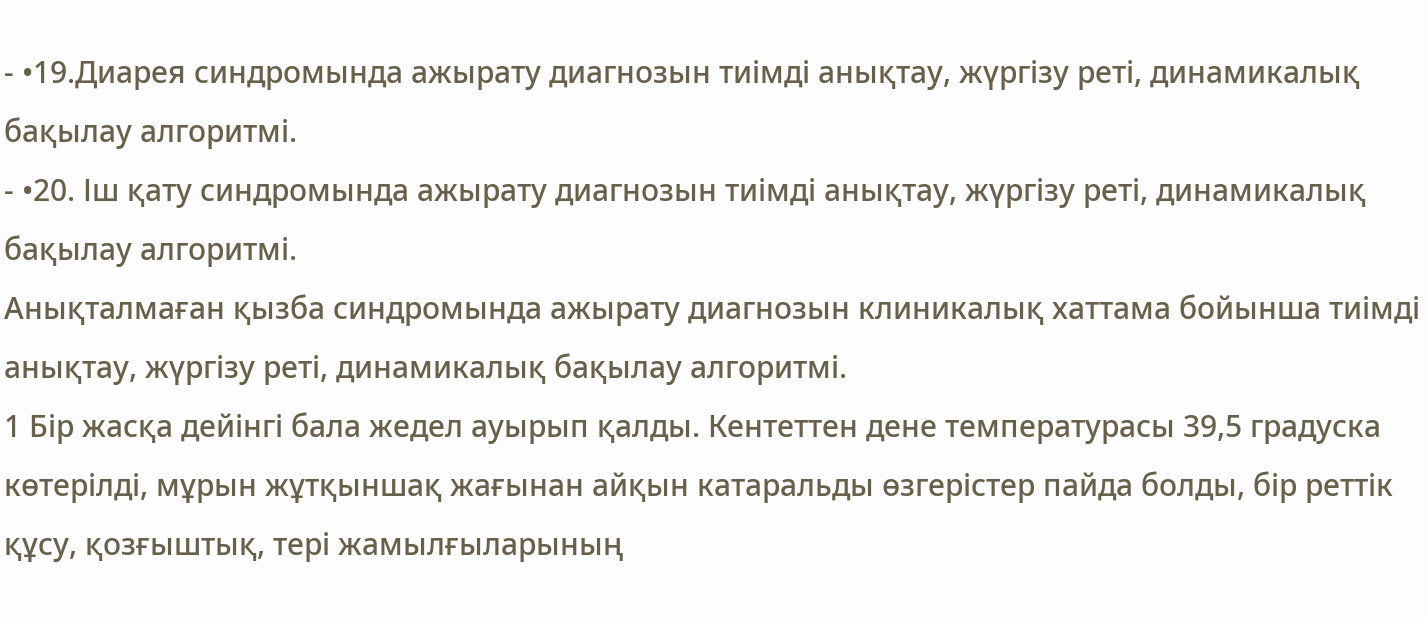- •19.Диарея синдромында ажырату диагнозын тиімді анықтау, жүргізу реті, динамикалық бақылау алгоритмі.
- •20. Іш қату синдромында ажырату диагнозын тиімді анықтау, жүргізу реті, динамикалық бақылау алгоритмі.
Анықталмаған қызба синдромында ажырату диагнозын клиникалық хаттама бойынша тиімді анықтау, жүргізу реті, динамикалық бақылау алгоритмі.
1 Бір жасқа дейінгі бала жедел ауырып қалды. Кентеттен дене температурасы 39,5 градуска көтерілді, мұрын жұтқыншақ жағынан айқын катаральды өзгерістер пайда болды, бір реттік құсу, қозғыштық, тері жамылғыларының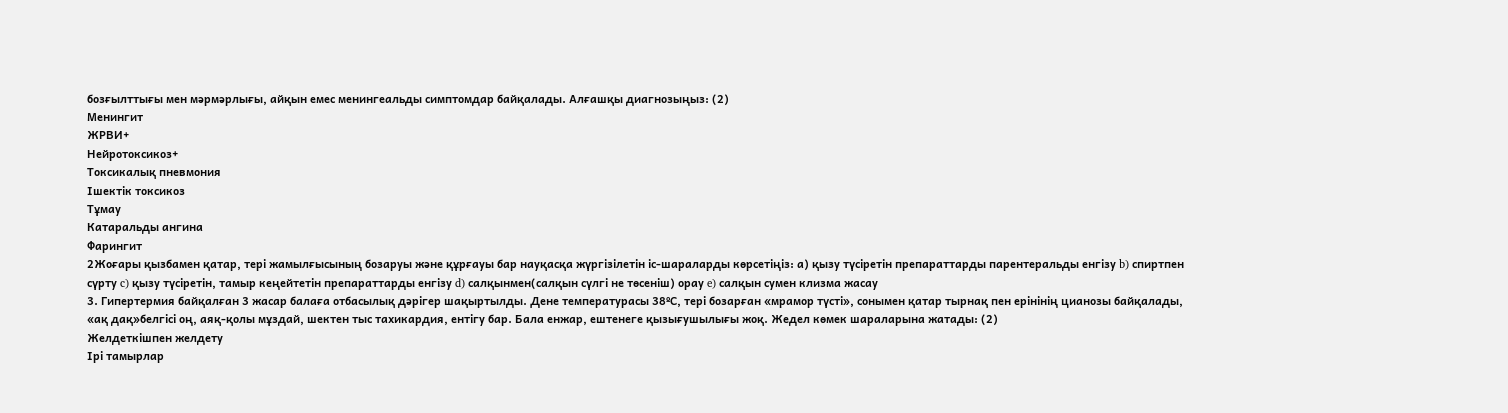бозғылттығы мен мәрмәрлығы, айқын емес менингеальды симптомдар байқалады. Алғашқы диагнозыңыз: (2)
Менингит
ЖРВИ+
Нейротоксикоз+
Токсикалық пневмония
Ішектік токсикоз
Тұмау
Катаральды ангина
Фарингит
2Жоғары қызбамен қатар, тері жамылғысының бозаруы және құрғауы бар науқасқа жүргізілетін іс-шараларды көрсетіңіз: а) қызу түсіретін препараттарды парентеральды енгізу b) спиртпен сүрту c) қызу түсіретін, тамыр кеңейтетін препараттарды енгізу d) салқынмен(салқын сүлгі не төсеніш) орау e) салқын сумен клизма жасау
3. Гипертермия байқалған 3 жасар балаға отбасылық дәрігер шақыртылды. Дене температурасы 38ºС, тері бозарған «мрамор түсті», сонымен қатар тырнақ пен ерінінің цианозы байқалады, «ақ дақ»белгісі оң, аяқ-қолы мұздай, шектен тыс тахикардия, ентігу бар. Бала енжар, ештенеге қызығушылығы жоқ. Жедел көмек шараларына жатады: (2)
Желдеткішпен желдету
Ірі тамырлар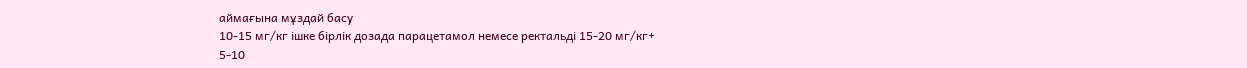аймағына мұздай басу
10-15 мг/кг ішке бірлік дозада парацетамол немесе ректальді 15-20 мг/кг+
5-10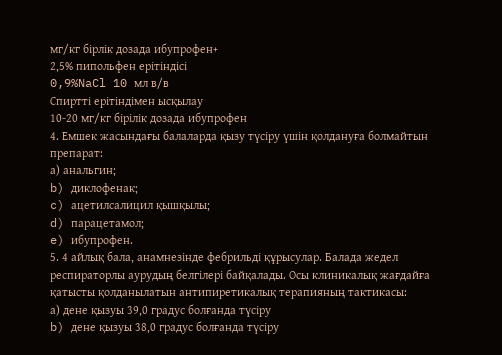мг/кг бірлік дозада ибупрофен+
2,5% пипольфен ерітіндісі
0,9%NaCl 10 мл в/в
Спиртті ерітіндімен ысқылау
10-20 мг/кг бірілік дозада ибупрофен
4. Емшек жасындағы балаларда қызу түсіру үшін қолдануға болмайтын препарат:
а) анальгин;
b) диклофенак;
c) ацетилсалицил қышқылы;
d) парацетамол;
e) ибупрофен.
5. 4 айлық бала, анамнезінде фебрильді құрысулар. Балада жедел респираторлы аурудың белгілері байқалады. Осы клиникалық жағдайға қатысты қолданылатын антипиретикалық терапияның тактикасы:
а) дене қызуы 39,0 градус болғанда түсіру
b) дене қызуы 38,0 градус болғанда түсіру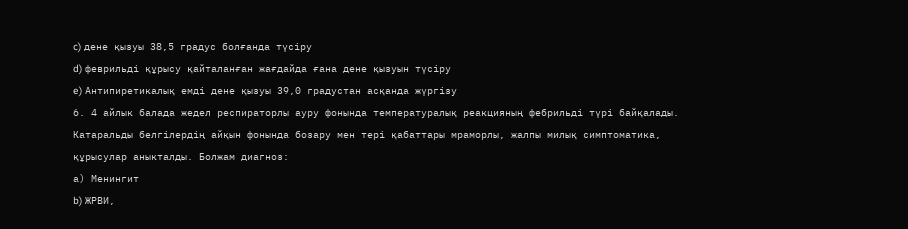c) дене қызуы 38,5 градус болғанда түсіру
d) феврильді құрысу қайталанған жағдайда ғана дене қызуын түсіру
e) Антипиретикалық емді дене қызуы 39,0 градустан асқанда жүргізу
6. 4 айлык балада жедел респираторлы ауру фонында температуралық реакцияның фебрильдi түрi байқалады. Катаральды белгiлердiң айқын фонында бозару мен терi қабаттары мраморлы, жалпы милық симптоматика, құрысулар аныкталды. Болжам диагноз:
а) Менингит
b) ЖРВИ,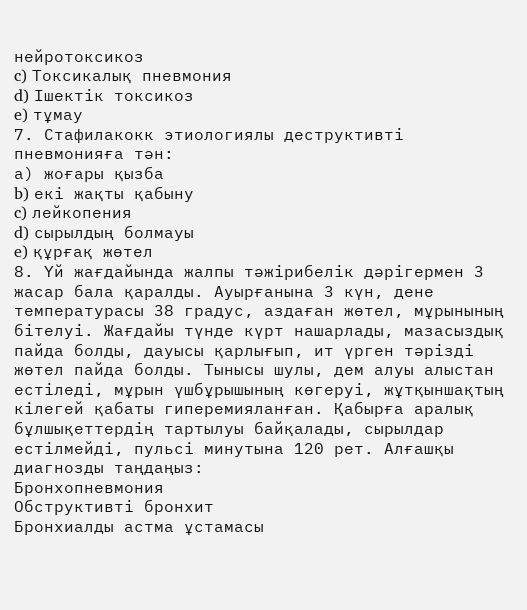нейротоксикоз
c) Токсикалық пневмония
d) Iшектiк токсикоз
e) тұмау
7. Стафилакокк этиологиялы деструктивті пневмонияға тән:
а) жоғары қызба
b) екі жақты қабыну
c) лейкопения
d) сырылдың болмауы
e) құрғақ жөтел
8. Үй жағдайында жалпы тәжірибелік дәрігермен 3 жасар бала қаралды. Ауырғанына 3 күн, дене температурасы 38 градус, аздаған жөтел, мұрынының бітелуі. Жағдайы түнде күрт нашарлады, мазасыздық пайда болды, дауысы қарлығып, ит үрген тәрізді жөтел пайда болды. Тынысы шулы, дем алуы алыстан естіледі, мұрын үшбұрышының көгеруі, жұтқыншақтың кілегей қабаты гиперемияланған. Қабырға аралық бұлшықеттердің тартылуы байқалады, сырылдар естілмейді, пульсі минутына 120 рет. Алғашқы диагнозды таңдаңыз:
Бронхопневмония
Обструктивті бронхит
Бронхиалды астма ұстамасы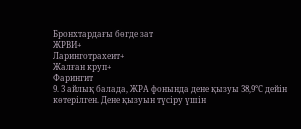Бронхтардағы бөгде зат
ЖРВИ+
Ларинготрахеит+
Жалған круп+
Фарингит
9. 3 айлық балада, ЖРА фонында дене қызуы 38,9°С дейін көтерілген. Дене қызуын түсіру үшін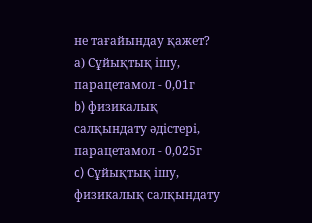не тағайындау қажет?
а) Сұйықтық ішу, парацетамол - 0,01г
b) физикалық салқындату әдістері, парацетамол - 0,025г
c) Сұйықтық ішу, физикалық салқындату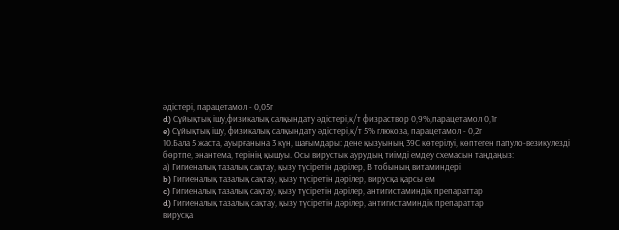әдістері, парацетамол - 0,05г
d) Сұйықтық ішу,физикалық салқындату әдістері,к/т физраствор 0,9%,парацетамол 0,1г
e) Сұйықтық ішу, физикалық салқындату әдістері,к/т 5% глюкоза, парацетамол - 0,2г
10.Бала 5 жаста, ауырғанына 3 күн, шағымдары: дене қызуының 39С көтерілуі, көптеген папуло-везикулезді бөртпе, энантема, терінің қышуы. Осы вирустык аурудың тиімді емдеу схемасын таңдаңыз:
а) Гигиеналық тазалық сақтау, қызу түсіретін дәрілер, В тобының витаминдері
b) Гигиеналық тазалық сақтау, қызу түсіретін дәрілер, вирусқа қарсы ем
c) Гигиеналық тазалық сақтау, қызу түсіретін дәрілер, антигистаминдік препараттар
d) Гигиеналық тазалық сақтау, қызу түсіретін дәрілер, антигистаминдік препараттар
вирусқа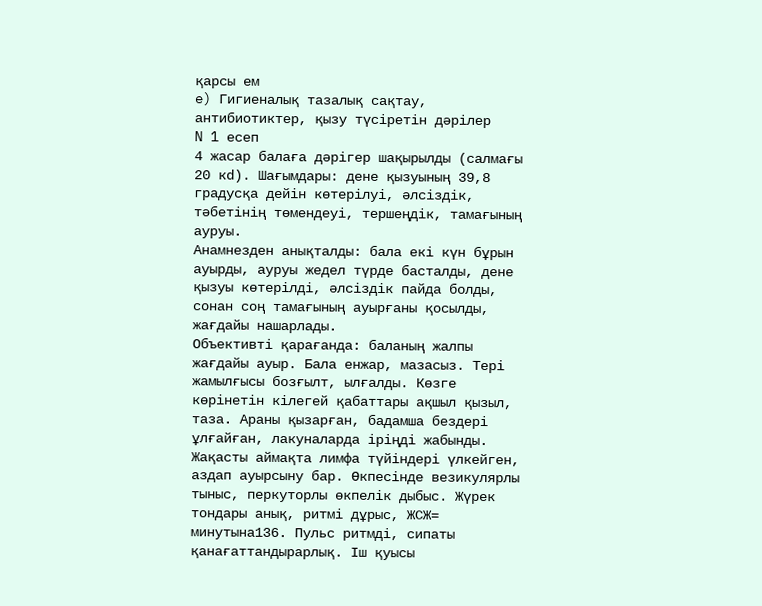қарсы ем
e) Гигиеналық тазалық сақтау, антибиотиктер, қызу түсіретін дәрілер
N 1 есеп
4 жасар балаға дәрігер шақырылды (салмағы 20 кd). Шағымдары: дене қызуының 39,8 градусқа дейін көтерілуі, әлсіздік, тәбетінің төмендеуі, тершеңдік, тамағының ауруы.
Анамнезден анықталды: бала екі күн бұрын ауырды, ауруы жедел түрде басталды, дене қызуы көтерілді, әлсіздік пайда болды, сонан соң тамағының ауырғаны қосылды, жағдайы нашарлады.
Объективті қарағанда: баланың жалпы жағдайы ауыр. Бала енжар, мазасыз. Тері жамылғысы бозғылт, ылғалды. Көзге көрінетін кілегей қабаттары ақшыл қызыл, таза. Араны қызарған, бадамша бездері ұлғайған, лакуналарда іріңді жабынды. Жақасты аймақта лимфа түйіндері үлкейген, аздап ауырсыну бар. Өкпесінде везикулярлы тыныс, перкуторлы өкпелік дыбыс. Жүрек тондары анық, ритмі дұрыс, ЖСЖ= минутына136. Пульс ритмді, сипаты қанағаттандырарлық. Іш қуысы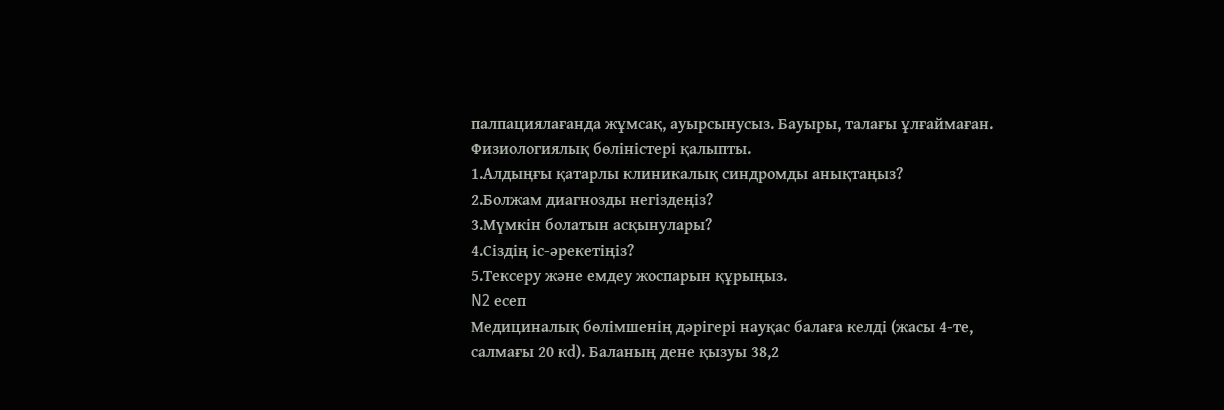палпациялағанда жұмсақ, ауырсынусыз. Бауыры, талағы ұлғаймаған. Физиологиялық бөліністері қалыпты.
1.Алдыңғы қатарлы клиникалық синдромды анықтаңыз?
2.Болжам диагнозды негіздеңіз?
3.Мүмкін болатын асқынулары?
4.Сіздің іс-әрекетіңіз?
5.Тексеру және емдеу жоспарын құрыңыз.
N2 есеп
Медициналық бөлімшенің дәрігері науқас балаға келді (жасы 4-те, салмағы 20 кd). Баланың дене қызуы 38,2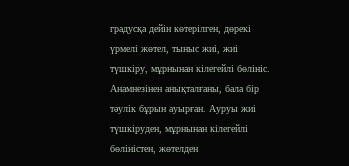градусқа дейін көтерілген, дөрекі үрмелі жөтел, тыныс жиі, жиі түшкіру, мұрнынан кілегейлі бөлініс.
Анамнезінен анықталғаны, бала бір тәулік бұрын ауырған. Ауруы жиі түшкіруден, мұрнынан кілегейлі бөліністен, жөтелден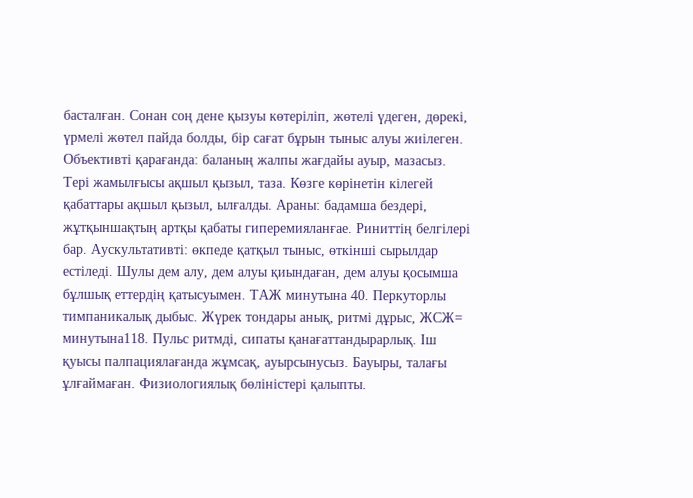басталған. Сонан соң дене қызуы көтеріліп, жөтелі үдеген, дөрекі, үрмелі жөтел пайда болды, бір сағат бұрын тыныс алуы жиілеген.
Объективті қарағанда: баланың жалпы жағдайы ауыр, мазасыз. Тері жамылғысы ақшыл қызыл, таза. Көзге көрінетін кілегей қабаттары ақшыл қызыл, ылғалды. Араны: бадамша бездері, жұтқыншақтың артқы қабаты гиперемияланғае. Риниттің белгілері бар. Аускультативті: өкпеде қатқыл тыныс, өткінші сырылдар естіледі. Шулы дем алу, дем алуы қиындаған, дем алуы қосымша бұлшық еттердің қатысуымен. ТАЖ минутына 40. Перкуторлы тимпаникалық дыбыс. Жүрек тондары анық, ритмі дұрыс, ЖСЖ= минутына118. Пульс ритмді, сипаты қанағаттандырарлық. Іш қуысы палпациялағанда жұмсақ, ауырсынусыз. Бауыры, талағы ұлғаймаған. Физиологиялық бөліністері қалыпты.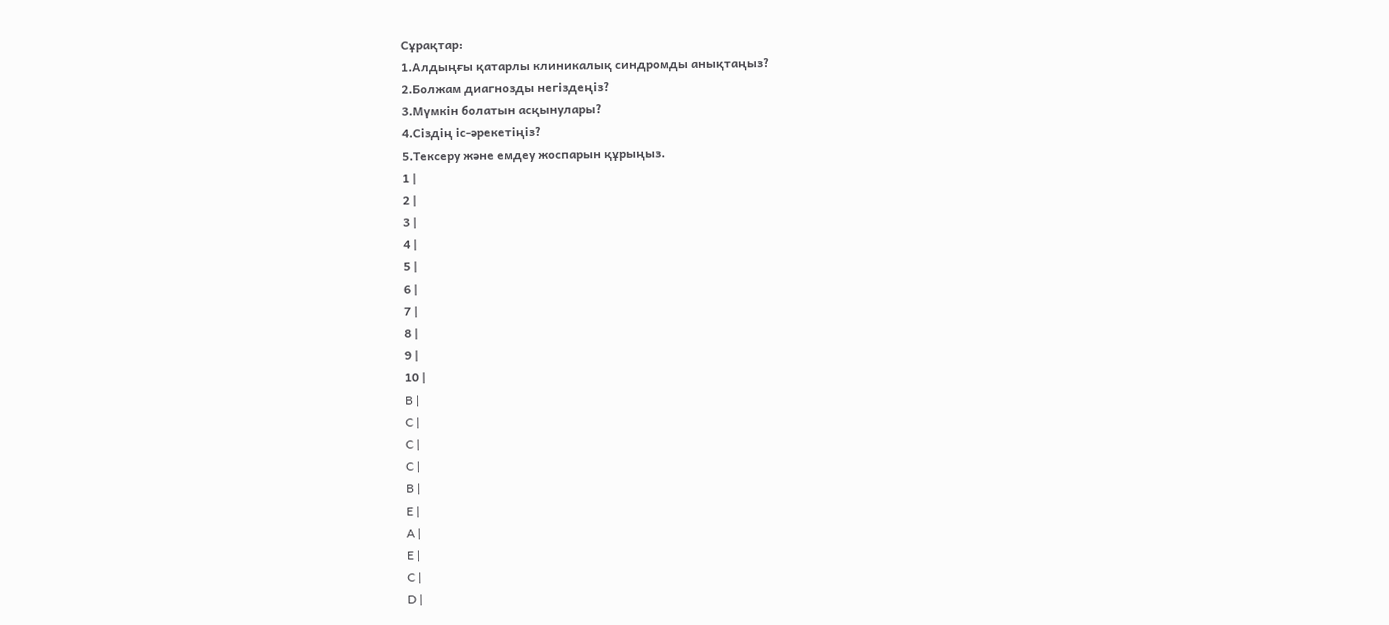Сұрақтар:
1.Алдыңғы қатарлы клиникалық синдромды анықтаңыз?
2.Болжам диагнозды негіздеңіз?
3.Мүмкін болатын асқынулары?
4.Сіздің іс-әрекетіңіз?
5.Тексеру және емдеу жоспарын құрыңыз.
1 |
2 |
3 |
4 |
5 |
6 |
7 |
8 |
9 |
10 |
B |
C |
C |
C |
B |
E |
A |
E |
C |
D |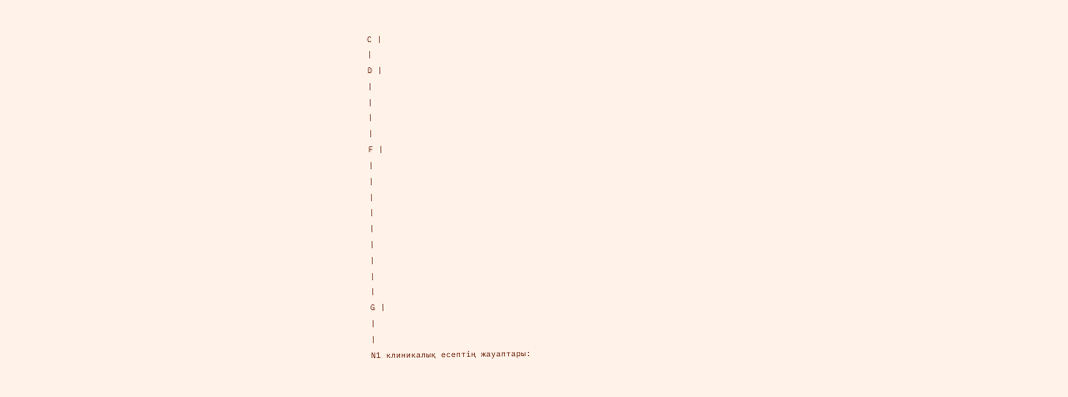C |
|
D |
|
|
|
|
F |
|
|
|
|
|
|
|
|
|
G |
|
|
N1 клиникалық есептің жауаптары: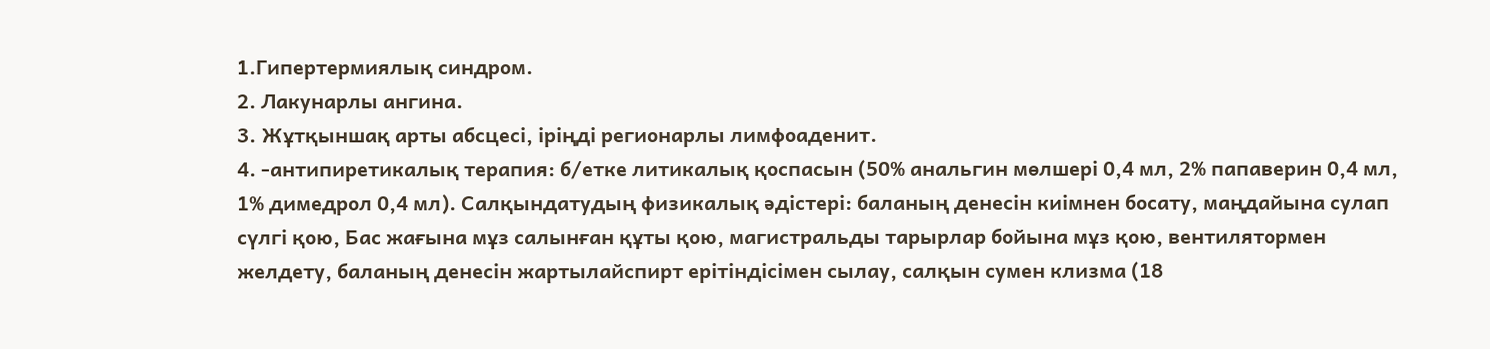1.Гипертермиялық синдром.
2. Лакунарлы ангина.
3. Жұтқыншақ арты абсцесі, іріңді регионарлы лимфоаденит.
4. -антипиретикалық терапия: б/етке литикалық қоспасын (50% анальгин мөлшері 0,4 мл, 2% папаверин 0,4 мл, 1% димедрол 0,4 мл). Салқындатудың физикалық әдістері: баланың денесін киімнен босату, маңдайына сулап сүлгі қою, Бас жағына мұз салынған құты қою, магистральды тарырлар бойына мұз қою, вентилятормен желдету, баланың денесін жартылайспирт ерітіндісімен сылау, салқын сумен клизма (18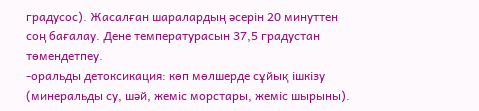градусоc). Жасалған шаралардың әсерін 20 минуттен соң бағалау. Дене температурасын 37,5 градустан төмендетпеу.
-оральды детоксикация: көп мөлшерде сұйық ішкізу (минеральды су, шәй, жеміс морстары, жеміс шырыны).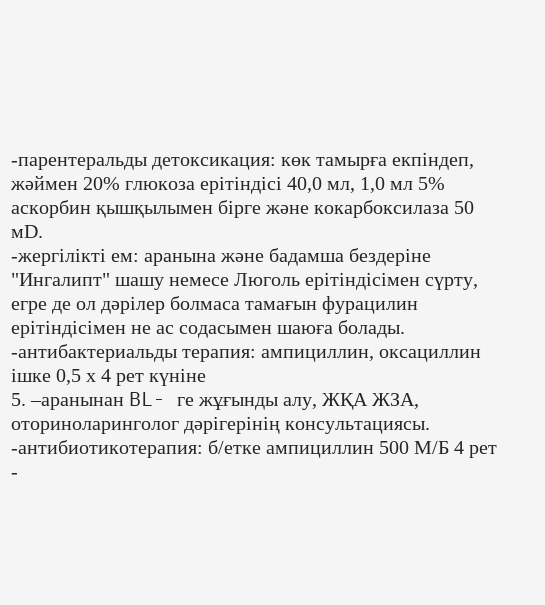-парентеральды детоксикация: көк тамырға екпіндеп, жәймен 20% глюкоза ерітіндісі 40,0 мл, 1,0 мл 5% аскорбин қышқылымен бірге және кокарбоксилаза 50 мD.
-жергілікті ем: аранына және бадамша бездеріне "Ингалипт" шашу немесе Люголь ерітіндісімен сүрту, егре де ол дәрілер болмаса тамағын фурацилин ерітіндісімен не ас содасымен шаюға болады.
-антибактериальды терапия: ампициллин, оксациллин ішке 0,5 х 4 рет күніне
5. –аранынан BL- ге жұғынды алу, ЖҚА ЖЗА, оториноларинголог дәрігерінің консультациясы.
-антибиотикотерапия: б/етке ампициллин 500 М/Б 4 рет
-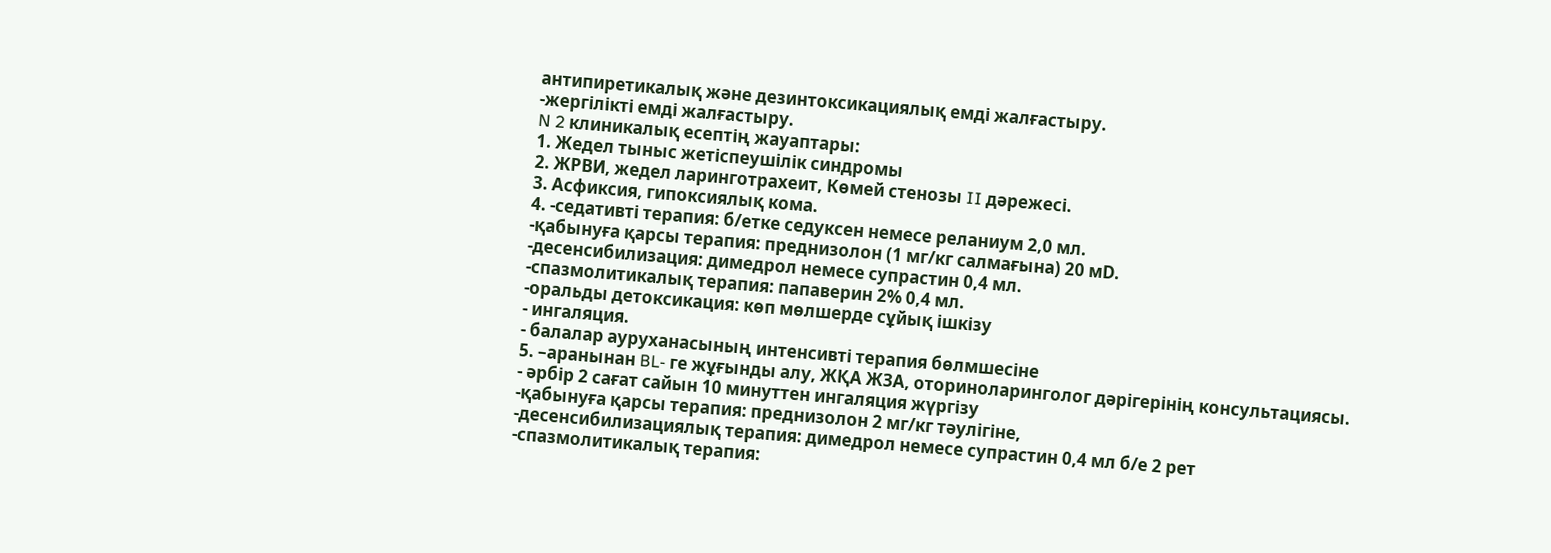антипиретикалық және дезинтоксикациялық емді жалғастыру.
-жергілікті емді жалғастыру.
N 2 клиникалық есептің жауаптары:
1. Жедел тыныс жетіспеушілік синдромы
2. ЖРВИ, жедел ларинготрахеит, Көмей стенозы II дәрежесі.
3. Асфиксия, гипоксиялық кома.
4. -седативті терапия: б/етке седуксен немесе реланиум 2,0 мл.
-қабынуға қарсы терапия: преднизолон (1 мг/кг салмағына) 20 мD.
-десенсибилизация: димедрол немесе супрастин 0,4 мл.
-спазмолитикалық терапия: папаверин 2% 0,4 мл.
-оральды детоксикация: көп мөлшерде сұйық ішкізу
- ингаляция.
- балалар ауруханасының интенсивті терапия бөлмшесіне
5. –аранынан BL- ге жұғынды алу, ЖҚА ЖЗА, оториноларинголог дәрігерінің консультациясы.
- әрбір 2 сағат сайын 10 минуттен ингаляция жүргізу
-қабынуға қарсы терапия: преднизолон 2 мг/кг тәулігіне,
-десенсибилизациялық терапия: димедрол немесе супрастин 0,4 мл б/е 2 рет
-спазмолитикалық терапия: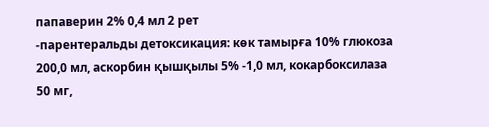папаверин 2% 0,4 мл 2 рет
-парентеральды детоксикация: көк тамырға 10% глюкоза 200,0 мл, аскорбин қышқылы 5% -1,0 мл, кокарбоксилаза 50 мг,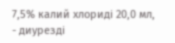7,5% калий хлориді 20,0 мл,
- диурезді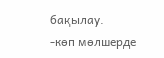бақылау.
-көп мөлшерде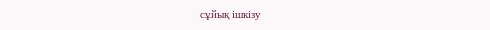сұйық ішкізу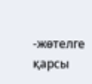-жөтелге қарсы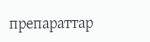препараттар